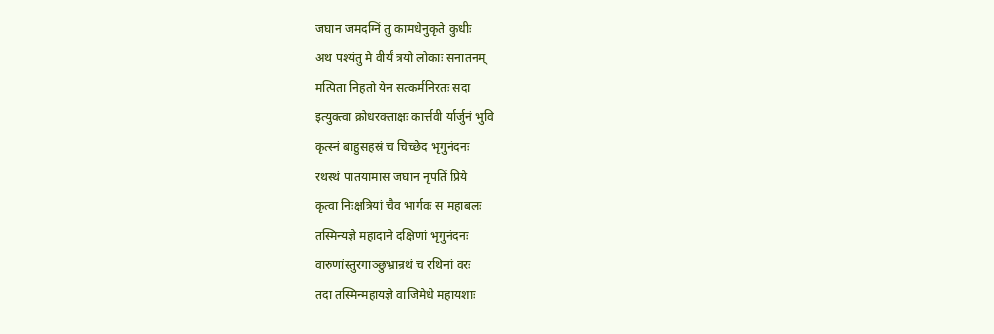जघान जमदग्निं तु कामधेनुकृते कुधीः
अथ पश्यंतु मे वीर्यं त्रयो लोकाः सनातनम्
मत्पिता निहतो येन सत्कर्मनिरतः सदा
इत्युक्त्वा क्रोधरक्ताक्षः कार्त्तवी र्यार्जुनं भुवि
कृत्स्नं बाहुसहस्रं च चिच्छेद भृगुनंदनः
रथस्थं पातयामास जघान नृपतिं प्रिये
कृत्वा निःक्षत्रियां चैव भार्गवः स महाबलः
तस्मिन्यज्ञे महादाने दक्षिणां भृगुनंदनः
वारुणांस्तुरगाञ्छुभ्रान्रथं च रथिनां वरः
तदा तस्मिन्महायज्ञे वाजिमेधे महायशाः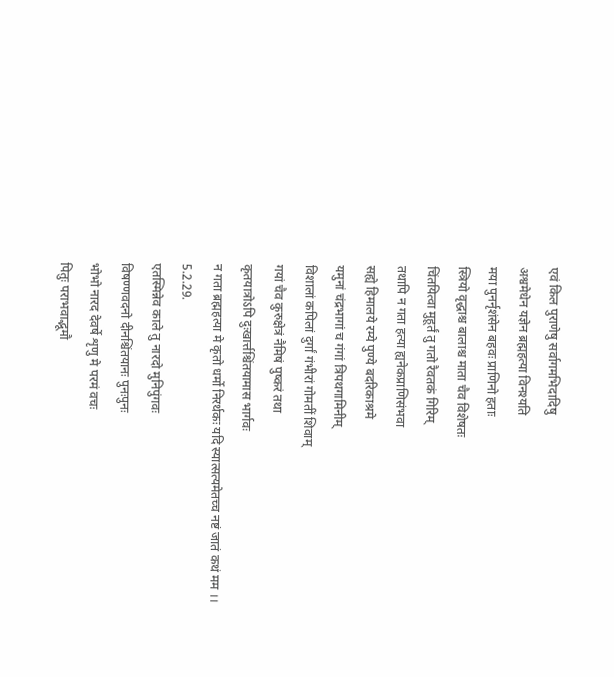एवं किल पुराणेषु सर्वागमभिदादिषु
अश्वमेधेन यज्ञेन ब्रह्महत्या विनश्यति
मया पुनर्नृशंसेन बहवः प्राणिनो हताः
स्त्रियो वृद्धाश्च बालाश्च माता चैव विशेषतः
चिंतयित्वा मुहूर्तं तु गतो रैवतकं गिरिम्
तथापि न गता हत्या ह्यनेकप्राणिसंभवा
सह्ये हिमालये रम्ये पुण्ये बदरिकाश्रमे
यमुनां चंद्रभागां च गंगां त्रिपथगामिनीम्
विशालां कपिलां दुर्गां गंभीरां गोमतीं शिवाम्
गयां चैव कुरुक्षेत्रं नैमिषं पुष्करं तथा
कृतयात्रोऽपि दुःखार्त्तश्चिंतयामास भार्गवः
न गता ब्रह्महत्या मे कृतो धर्मो निरर्थकः यदि स्यात्सत्यमेतच्च नष्टं जातं कथं मम ।। 5.2.29.
एतस्मिन्नेव काले तु नारदो मुनिपुंगवः
विषण्णवदनो दीनश्चिंतयानः पुनःपुनः
भोभो नारद देवर्षे शृणु मे परमं वचः
पितुः पराभवाद्भूमौ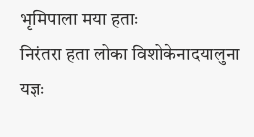भृमिपाला मया हताः
निरंतरा हता लोका विशोकेनादयालुना
यज्ञः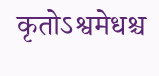कृतोऽश्वमेधश्च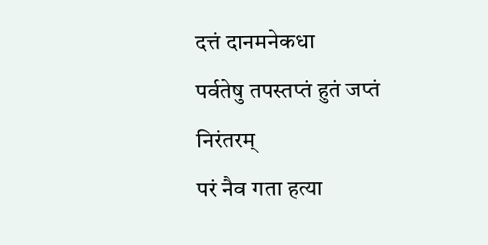दत्तं दानमनेकधा
पर्वतेषु तपस्तप्तं हुतं जप्तं निरंतरम्
परं नैव गता हत्या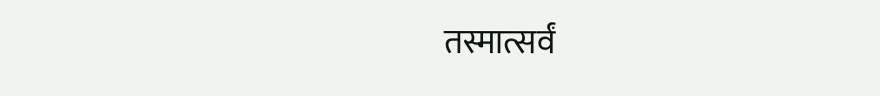तस्मात्सर्वं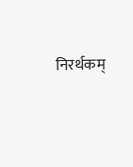निरर्थकम्